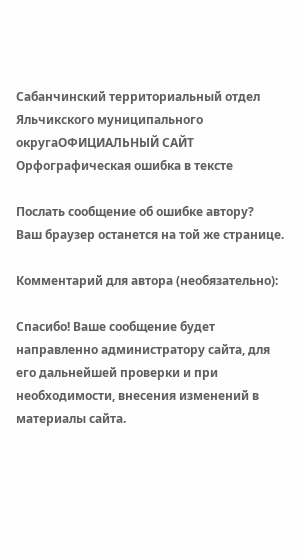Сабанчинский территориальный отдел Яльчикского муниципального округаОФИЦИАЛЬНЫЙ САЙТ
Орфографическая ошибка в тексте

Послать сообщение об ошибке автору?
Ваш браузер останется на той же странице.

Комментарий для автора (необязательно):

Спасибо! Ваше сообщение будет направленно администратору сайта, для его дальнейшей проверки и при необходимости, внесения изменений в материалы сайта.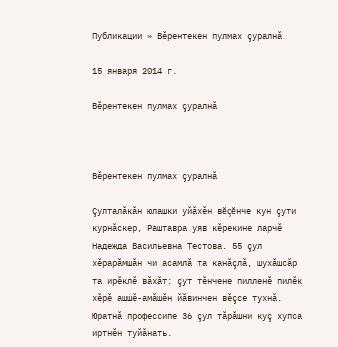Публикации » Вĕрентекен пулмах çуралнă

15 января 2014 г.

Вĕрентекен пулмах çуралнă



Вĕрентекен пулмах çуралнă

Çулталăкăн юлашки уйăхĕн вĕçĕнче кун çути курнăскер, Раштавра уяв кĕрекине ларчĕ Надежда Васильевна Тестова. 55 çул хĕрарăмшăн чи асамлă та канăçлă, шухăшсăр та ирĕклĕ вăхăт: çут тĕнчене пилленĕ пилĕк хĕрĕ ашшĕ-амăшĕн йăвинчен вĕçсе тухнă. Юратнă профессипе 36 çул тăрăшни куç хупса иртнĕн туйăнать.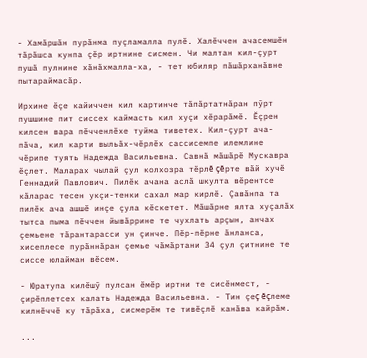- Хамăршăн пурăнма пуçламалла пулĕ. Халĕччен ачасемшĕн тăрăшса кунпа çĕр иртнине сисмен. Чи малтан кил-çурт пушă пулнине хăнăхмалла-ха, - тет юбиляр пăшăрханăвне пытараймасăр.

Ирхине ĕçе кайиччен кил картинче тăпăртатнăран пỹрт пушшине пит сиссех каймасть кил хуçи хĕрарăмĕ. Ĕçрен килсен вара пĕчченлĕхе туйма тиветех. Кил-çурт ача-пăча, кил карти выльăх-чĕрлĕх сассисемпе илемлине чĕрипе туять Надежда Васильевна. Савнă мăшăрĕ Мускавра ĕçлет. Маларах чылай çул колхозра тĕрлĕ çĕрте вăй хучĕ Геннадий Павлович. Пилĕк ачана аслă шкулта вĕрентсе кăларас тесен укçи-тенки сахал мар кирлĕ. Çавăнпа та пилĕк ача ашшĕ инçе çула кĕскетет. Мăшăрне ялта хуçалăх тытса пыма пĕччен йывăррине те чухлать арçын, анчах çемьене тăрантарасси ун çинче. Пĕр-пĕрне ăнланса, хисеплесе пурăннăран çемье чăмăртани 34 çул çитнине те сиссе юлайман вĕсем.

- Юратупа килĕшỹ пулсан ĕмĕр иртни те сисĕнмест, - çирĕплетсех калать Надежда Васильевна. - Тин çеç ĕçлеме килнĕччĕ ку тăрăха, сисмерĕм те тивĕçлĕ канăва кайрăм.

...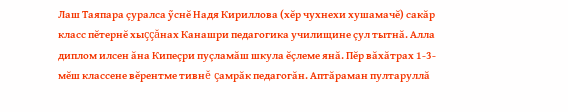Лаш Таяпара çуралса ỹснĕ Надя Кириллова (хĕр чухнехи хушамачĕ) сакăр класс пĕтернĕ хыççăнах Канашри педагогика училищине çул тытнă. Алла диплом илсен ăна Кипеçри пуçламăш шкула ĕçлеме янă. Пĕр вăхăтрах 1-3-мĕш классене вĕрентме тивнĕ çамрăк педагогăн. Аптăраман пултаруллă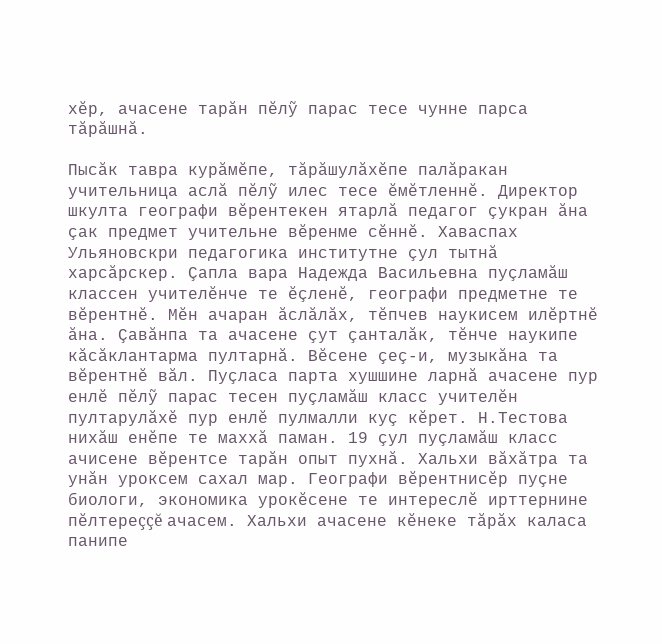хĕр, ачасене тарăн пĕлỹ парас тесе чунне парса тăрăшнă.

Пысăк тавра курăмĕпе, тăрăшулăхĕпе палăракан учительница аслă пĕлỹ илес тесе ĕмĕтленнĕ. Директор шкулта географи вĕрентекен ятарлă педагог çукран ăна çак предмет учительне вĕренме сĕннĕ. Хаваспах Ульяновскри педагогика институтне çул тытнă харсăрскер. Çапла вара Надежда Васильевна пуçламăш классен учителĕнче те ĕçленĕ, географи предметне те вĕрентнĕ. Мĕн ачаран ăслăлăх, тĕпчев наукисем илĕртнĕ ăна. Çавăнпа та ачасене çут çанталăк, тĕнче наукипе кăсăклантарма пултарнă. Вĕсене çеç-и, музыкăна та вĕрентнĕ вăл. Пуçласа парта хушшине ларнă ачасене пур енлĕ пĕлỹ парас тесен пуçламăш класс учителĕн пултарулăхĕ пур енлĕ пулмалли куç кĕрет. Н.Тестова нихăш енĕпе те маххă паман. 19 çул пуçламăш класс ачисене вĕрентсе тарăн опыт пухнă. Хальхи вăхăтра та унăн уроксем сахал мар. Географи вĕрентнисĕр пуçне биологи, экономика урокĕсене те интереслĕ ирттернине пĕлтереççĕ ачасем. Хальхи ачасене кĕнеке тăрăх каласа панипе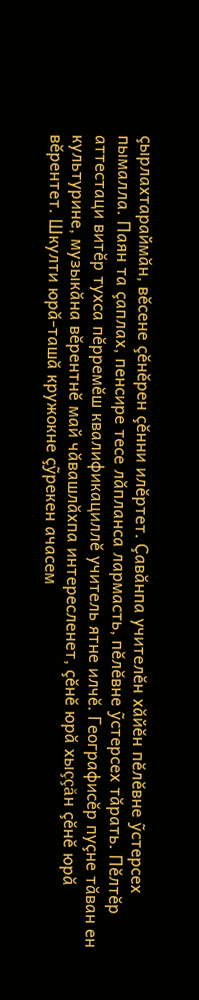çырлахтараймăн, вĕсене çĕнĕрен çĕнни илĕртет. Çавăнпа учителĕн хăйĕн пĕлĕвне ỹстерсех пымалла. Паян та çаплах, пенсире тесе лăпланса лармасть, пĕлĕвне ỹстерсех тăрать. Пĕлтĕр аттестаци витĕр тухса пĕрремĕш квалификациллĕ учитель ятне илчĕ. Географисĕр пуçне тăван ен культурине, музыкăна вĕрентнĕ май чăвашлăхпа интересленет, çĕнĕ юрă хыççăн çĕнĕ юрă вĕрентет. Шкулти юрă-ташă кружокне çỹрекен ачасем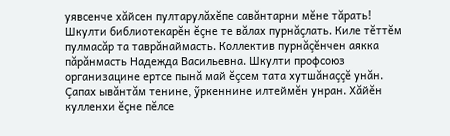уявсенче хăйсен пултарулăхĕпе савăнтарни мĕне тăрать! Шкулти библиотекарĕн ĕçне те вăлах пурнăçлать. Киле тĕттĕм пулмасăр та таврăнаймасть. Коллектив пурнăçĕнчен аякка пăрăнмасть Надежда Васильевна. Шкулти профсоюз организацине ертсе пынă май ĕçсем тата хутшăнаççĕ унăн. Çапах ывăнтăм тенине, ỹркеннине илтеймĕн унран. Хăйĕн кулленхи ĕçне пĕлсе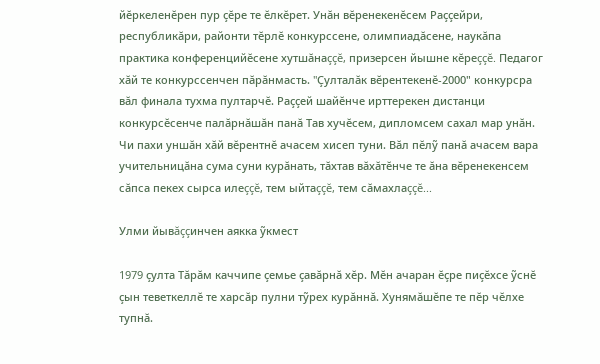йĕркеленĕрен пур çĕре те ĕлкĕрет. Унăн вĕренекенĕсем Раççейри, республикăри, районти тĕрлĕ конкурссене, олимпиадăсене, наукăпа практика конференцийĕсене хутшăнаççĕ, призерсен йышне кĕреççĕ. Педагог хăй те конкурссенчен пăрăнмасть. "Çулталăк вĕрентекенĕ-2000" конкурсра вăл финала тухма пултарчĕ. Раççей шайĕнче ирттерекен дистанци конкурсĕсенче палăрнăшăн панă Тав хучĕсем, дипломсем сахал мар унăн. Чи пахи уншăн хăй вĕрентнĕ ачасем хисеп туни. Вăл пĕлỹ панă ачасем вара учительницăна сума суни курăнать, тăхтав вăхăтĕнче те ăна вĕренекенсем сăпса пекех сырса илеççĕ, тем ыйтаççĕ, тем сăмахлаççĕ...

Улми йывăççинчен аякка ỹкмест

1979 çулта Тăрăм каччипе çемье çавăрнă хĕр. Мĕн ачаран ĕçре пиçĕхсе ỹснĕ çын теветкеллĕ те харсăр пулни тỹрех курăннă. Хунямăшĕпе те пĕр чĕлхе тупнă.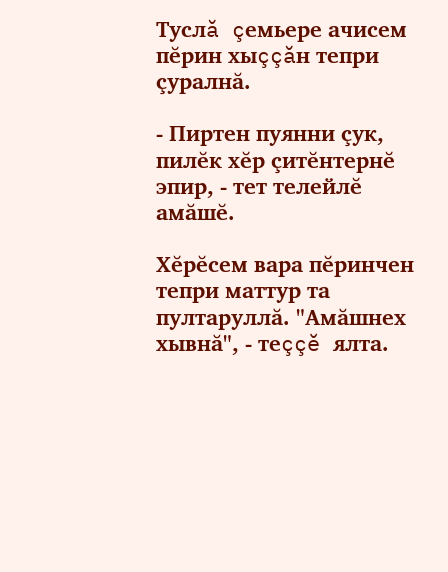Туслă çемьере ачисем пĕрин хыççăн тепри çуралнă.

- Пиртен пуянни çук, пилĕк хĕр çитĕнтернĕ эпир, - тет телейлĕ амăшĕ.

Хĕрĕсем вара пĕринчен тепри маттур та пултаруллă. "Амăшнех хывнă", - теççĕ ялта.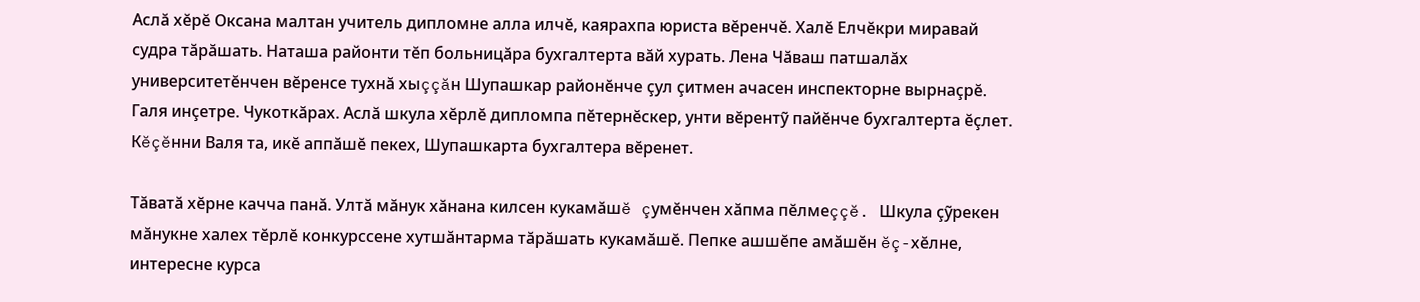Аслă хĕрĕ Оксана малтан учитель дипломне алла илчĕ, каярахпа юриста вĕренчĕ. Халĕ Елчĕкри миравай судра тăрăшать. Наташа районти тĕп больницăра бухгалтерта вăй хурать. Лена Чăваш патшалăх университетĕнчен вĕренсе тухнă хыççăн Шупашкар районĕнче çул çитмен ачасен инспекторне вырнаçрĕ. Галя инçетре. Чукоткăрах. Аслă шкула хĕрлĕ дипломпа пĕтернĕскер, унти вĕрентỹ пайĕнче бухгалтерта ĕçлет. Кĕçĕнни Валя та, икĕ аппăшĕ пекех, Шупашкарта бухгалтера вĕренет.

Тăватă хĕрне качча панă. Ултă мăнук хăнана килсен кукамăшĕ çумĕнчен хăпма пĕлмеççĕ. Шкула çỹрекен мăнукне халех тĕрлĕ конкурссене хутшăнтарма тăрăшать кукамăшĕ. Пепке ашшĕпе амăшĕн ĕç-хĕлне, интересне курса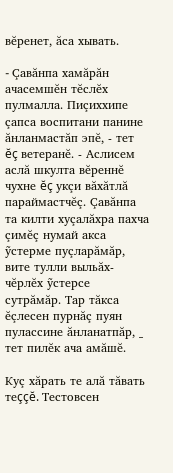вĕренет, ăса хывать.

- Çавăнпа хамăрăн ачасемшĕн тĕслĕх пулмалла. Пиçиххипе çапса воспитани панине ăнланмастăп эпĕ, - тет ĕç ветеранĕ. - Аслисем аслă шкулта вĕреннĕ чухне ĕç укçи вăхăтлă параймастчĕç. Çавăнпа та килти хуçалăхра пахча çимĕç нумай акса ỹстерме пуçларăмăр, вите тулли выльăх-чĕрлĕх ỹстерсе сутрăмăр. Тар тăкса ĕçлесен пурнăç пуян пулассине ăнланатпăр, _ тет пилĕк ача амăшĕ.

Куç хăрать те алă тăвать теççĕ. Тестовсен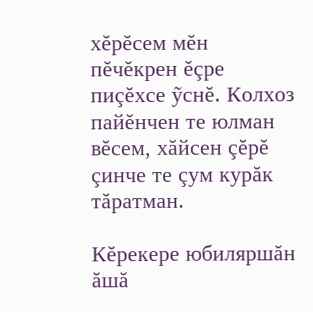хĕрĕсем мĕн пĕчĕкрен ĕçре пиçĕхсе ỹснĕ. Колхоз пайĕнчен те юлман вĕсем, хăйсен çĕрĕ çинче те çум курăк тăратман.

Кĕрекере юбиляршăн ăшă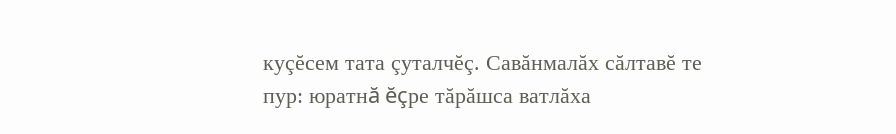куçĕсем тата çуталчĕç. Савăнмалăх сăлтавĕ те пур: юратнă ĕçре тăрăшса ватлăха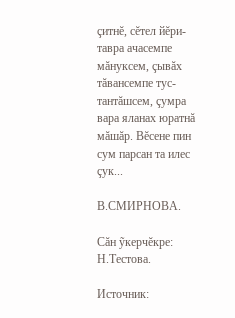çитнĕ, сĕтел йĕри-тавра ачасемпе мăнуксем, çывăх тăвансемпе тус-тантăшсем, çумра вара яланах юратнă мăшăр. Вĕсене пин сум парсан та илес çук...

В.СМИРНОВА.

Сăн ỹкерчĕкре: Н.Тестова.

Источник: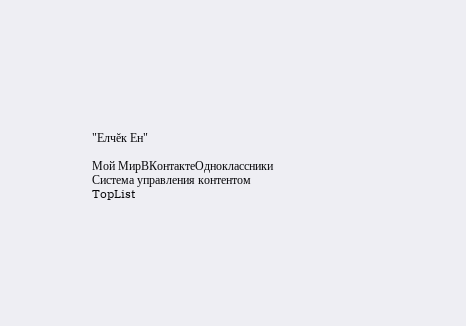"Елчĕк Ен"

Мой МирВКонтактеОдноклассники
Система управления контентом
TopList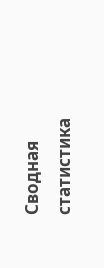Сводная статистика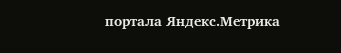портала Яндекс.Метрика